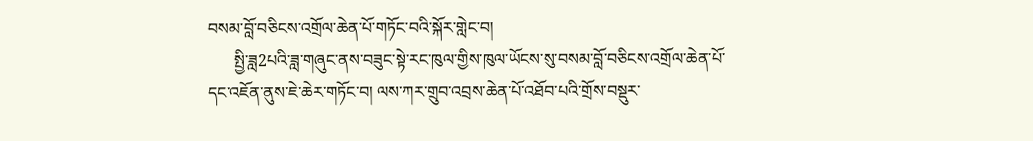བསམ་བློ་བཅིངས་འགྲོལ་ཆེན་པོ་གཏོང་བའི་སྐོར་གླེང་བ།
      སྤྱི་ཟླ2པའི་ཟླ་གཞུང་ནས་བཟུང་སྟེ་རང་ཁུལ་གྱིས་ཁུལ་ཡོངས་སུ་བསམ་བློ་བཅིངས་འགྲོལ་ཆེན་པོ་དང་འཇོན་ནུས་ཇེ་ཆེར་གཏོང་བ། ལས་ཀར་གྲུབ་འབྲས་ཆེན་པོ་འཐོབ་པའི་གྲོས་བསྡུར་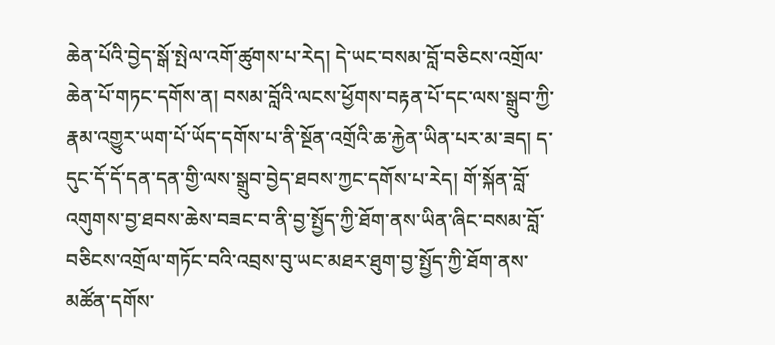ཆེན་པོའི་བྱེད་སྒོ་སྤེལ་འགོ་ཚུགས་པ་རེད། དེ་ཡང་བསམ་བློ་བཅིངས་འགྲོལ་ཆེན་པོ་གཏང་དགོས་ན། བསམ་བློའི་ལངས་ཕྱོགས་བརྟན་པོ་དང་ལས་སྒྲུབ་ཀྱི་རྣམ་འགྱུར་ཡག་པོ་ཡོད་དགོས་པ་ནི་སྔོན་འགྲོའི་ཆ་རྐྱེན་ཡིན་པར་མ་ཟད། ད་དུང་དོ་དོ་དན་དན་གྱི་ལས་སྒྲུབ་བྱེད་ཐབས་ཀྱང་དགོས་པ་རེད། གོ་སྐོན་བློ་འགུགས་བྱ་ཐབས་ཆེས་བཟང་བ་ནི་བྱ་སྤྱོད་ཀྱི་ཐོག་ནས་ཡིན་ཞིང་བསམ་བློ་བཅིངས་འགྲོལ་གཏོང་བའི་འབྲས་བུ་ཡང་མཐར་ཐུག་བྱ་སྤྱོད་ཀྱི་ཐོག་ནས་མཚོན་དགོས་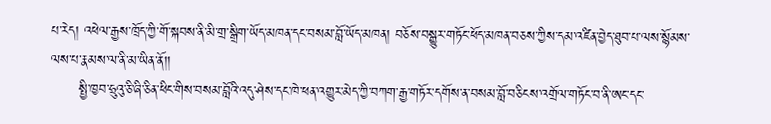པ་རེད། འཕེལ་རྒྱས་ཁྲོད་ཀྱི་གོ་སྐབས་ནི་མི་གྲ་སྒྲིག་ཡོད་མཁན་དང་བསམ་བློ་ཡོད་མཁན། བཅོས་བསྒྱུར་གཏོང་ཕོད་མཁན་བཅས་ཀྱིས་དམ་འཛིན་བྱེད་ཐུབ་པ་ལས་སྙོམས་ལས་པ་རྣམས་ལ་ནི་མ་ཡིན་ནོ།།
      སྤྱི་ཁྱབ་ཧྲུའུ་ཅི་ཞི་ཅིན་ཕིང་གིས་བསམ་བློའི་འདུ་ཤེས་དང་ཁེ་ཕན་འགྱུར་མེད་ཀྱི་བཀག་རྒྱ་གཏོར་དགོས་ན་བསམ་བློ་བཅིངས་འགྲོལ་གཏོང་བ་ནི་ཨང་དང་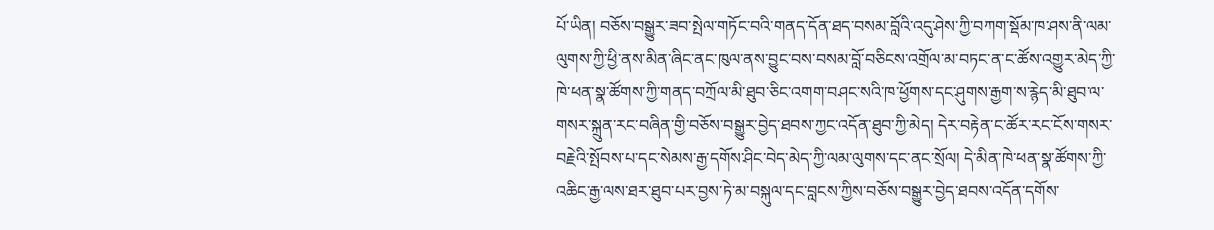པོ་ཡིན། བཅོས་བསྒྱུར་ཟབ་སྤེལ་གཏོང་བའི་གནད་དོན་ཐད་བསམ་བློའི་འདུ་ཤེས་ཀྱི་བཀག་སྡོམ་ཁ་ཤས་ནི་ལམ་ལུགས་ཀྱི་ཕྱི་ནས་མིན་ཞིང་ནང་ཁུལ་ནས་བྱུང་བས་བསམ་བློ་བཅིངས་འགྲོལ་མ་བཏང་ན་ང་ཚོས་འགྱུར་མེད་ཀྱི་ཁེ་ཕན་སྣ་ཚོགས་ཀྱི་གནད་བཀྲོལ་མི་ཐུབ་ཅིང་འགག་བཤང་སའི་ཁ་ཕྱོགས་དང་ཤུགས་རྒྱག་ས་རྙེད་མི་ཐུབ་ལ་གསར་སྐྲུན་རང་བཞིན་གྱི་བཅོས་བསྒྱུར་བྱེད་ཐབས་ཀྱང་འདོན་ཐུབ་ཀྱི་མེད། དེར་བརྟེན་ང་ཚོར་རང་ངོས་གསར་བརྗེའི་སྤོབས་པ་དང་སེམས་རྒྱ་དགོས་ཤིང་བེད་མེད་ཀྱི་ལམ་ལུགས་དང་ནང་སྲོལ། དེ་མིན་ཁེ་ཕན་སྣ་ཚོགས་ཀྱི་འཆིང་རྒྱ་ལས་ཐར་ཐུབ་པར་བྱས་ཏེ་མ་བསྐུལ་དང་བླངས་ཀྱིས་བཅོས་བསྒྱུར་བྱེད་ཐབས་འདོན་དགོས་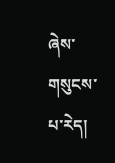ཞེས་གསུངས་པ་རེད།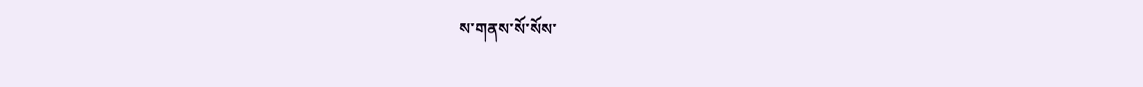ས་གནས་སོ་སོས་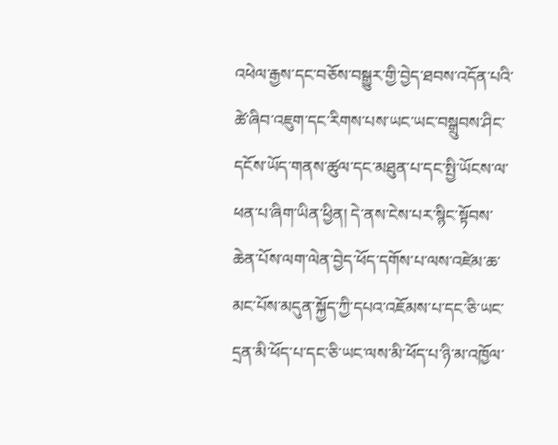འཕེལ་རྒྱས་དང་བཅོས་བསྒྱུར་གྱི་བྱེད་ཐབས་འདོན་པའི་ཚེ་ཞིབ་འཇུག་དང་རིགས་པས་ཡང་ཡང་བསྒྲུབས་ཤིང་དངོས་ཡོད་གནས་ཚུལ་དང་མཐུན་པ་དང་སྤྱི་ཡོངས་ལ་ཕན་པ་ཞིག་ཡིན་ཕྱིན། དེ་ནས་ངེས་པར་སྙིང་སྟོབས་ཆེན་པོས་ལག་ལེན་བྱེད་ཕོད་དགོས་པ་ལས་འཛེམ་ཆ་མང་པོས་མདུན་སྐྱོད་ཀྱི་དཔའ་འཇོམས་པ་དང་ཅི་ཡང་དྲན་མི་ཕོད་པ་དང་ཅི་ཡང་ལས་མི་ཕོད་པ་ཉི་མ་འཁྱོལ་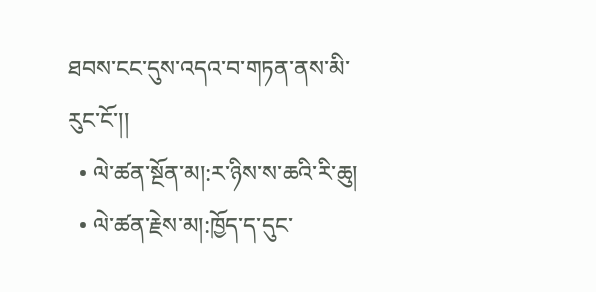ཐབས་ངང་དུས་འདའ་བ་གཏན་ནས་མི་རུང་ངོ་།།
  • ལེ་ཚན་སྔོན་མ།:ར་ཉིས་ས་ཆའི་རི་ཆུ།
  • ལེ་ཚན་རྗེས་མ།:ཁྱོད་ད་དུང་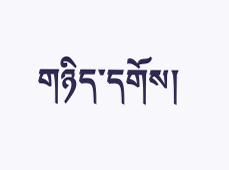གཉིད་དགོས།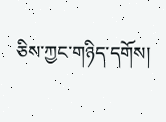ཅིས་ཀྱང་གཉིད་དགོས།